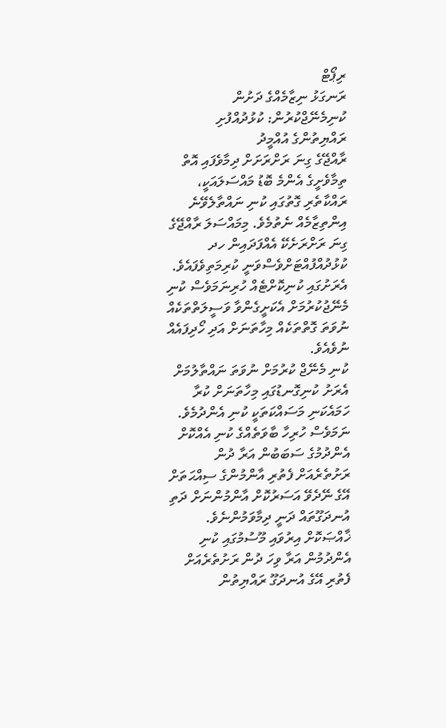ރިޕޯޓް
ރަނގަޅު ނިޒާމެއްގެ ދަށުން ކުނިމެނޭޖްކުރުން: ކުޅުދުއްފުށި ރައްޔިތުންގެ އުއްމީދު
ރާއްޖޭގެ ގިނަ ރަށްރަށަށް ދިމާވެފައި އޮތް ތިމާވެށީގެ އެންމެ ބޮޑު މައްސަލައަކީ، ރައްކާތެރި ގޮތުގައި ކުނި ނައްތާލެވޭނެ އިންތިޒާމެއް ނެތުމެވެ. މިމައްސަލަ ރާއްޖޭގެ ގިނަ ރަށްރަށެކޭ އެއްފަދައިން ހދ ކުޅުދުއްފުއްޓަށްވެސްވަނީ ކުރިމަތިވެފައެވެ. އެރަށުގައި ކުނިކޮށްޓެއް ހުރިނަމަވެސް ކުނި މެނޭޖުކުރުމަށް އެކަށީގެންވާ ވަސީލަތްތަކެއް ނުވަތަ ގޮތްތަކެއް މިހާތަނަށް އަދި ހޯދިފައެއް ނުވެއެވެ.
ކުނި މެނޭޖް ކުރުމަށް ނުވަތަ ނައްތާލުމަށް އެރަށު ކުނިގޮނޑުގައި މިހާތަނަށް ކުރާ ހަމައެކަނި މަސައްކަތަކީ ކުނި އެންދުމެވެ. ނަމަވެސް ހުރިހާ ބާވަތެއްގެ ކުނި އެއްކޮށް އެންދުމުގެ ސަބަބުން އަރާ ދުން ރަށުތެރެއަށް ފެތުރި އާންމުންގެ ސިއްޙަތަށް އޭގެ ނޭދެވޭ އަސަރުކޮށް އާންމުންނަށް ދަތި އުނދަގޫތައް ދަނީ ދިމާވަމުންނެވެ. ޚާއްޞަކޮށް އިރުވައި މޫސުމުގައި ކުނި އެންދުމުން އަރާ ވިހަ ދުން ރަށުތެރެއަށް ފެތުރި އޭގެ އުނދަގޫ ރައްޔިތުން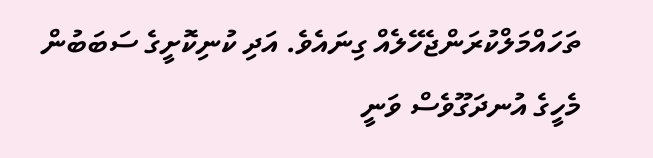ތަހައްމަލްކުރަންޖެހޭލެއް ގިނައެވެ. އަދި ކުނިކޮށީގެ ސަބަބުން މެހީގެ އުނދަގޫވެސް ވަނީ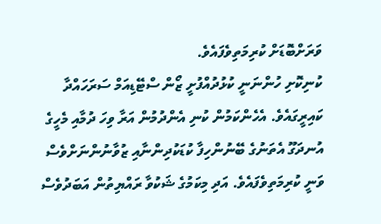ވަރަށްބޮޑަށް ކުރިމަތިވެފައެވެ.
ކުނިކޮށި ހުންނަނީ ކުޅުދުއްފުށީ ޒޯން ސްޓޭޑިއަމް ސަރަހައްދާ ކައިރީގައެވެ. އެހެންކަމުން ކުނި އެންދުމުން އަރާ ވިހަ ދުމާއި މެހީގެ އުނދަގޫ އެތަނުގެ ބޭނުންހިފާ ކުޑަކުދިންނާއި ޒުވާނުންނަށްވެސް ވަނީ ކުރިމަތިވެފައެވެ. އަދި މިކަމުގެ ޝަކުވާ ރައްޔިތުން އަބަދުވެސް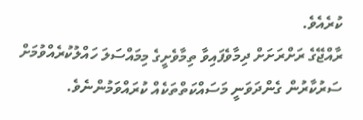ކުރެއެވެ.
ރާއްޖޭގެ ރަށްރަށަށް ދިމާވެފައިވާ ތިމާވެށީގެ މިމައްސަލަ ހައްލުކުރެއްވުމަށް ސަރުކާރުން ގެންދަވަނީ މަސައްކަތްތަކެއް ކުރައްވަމުންނެވެ.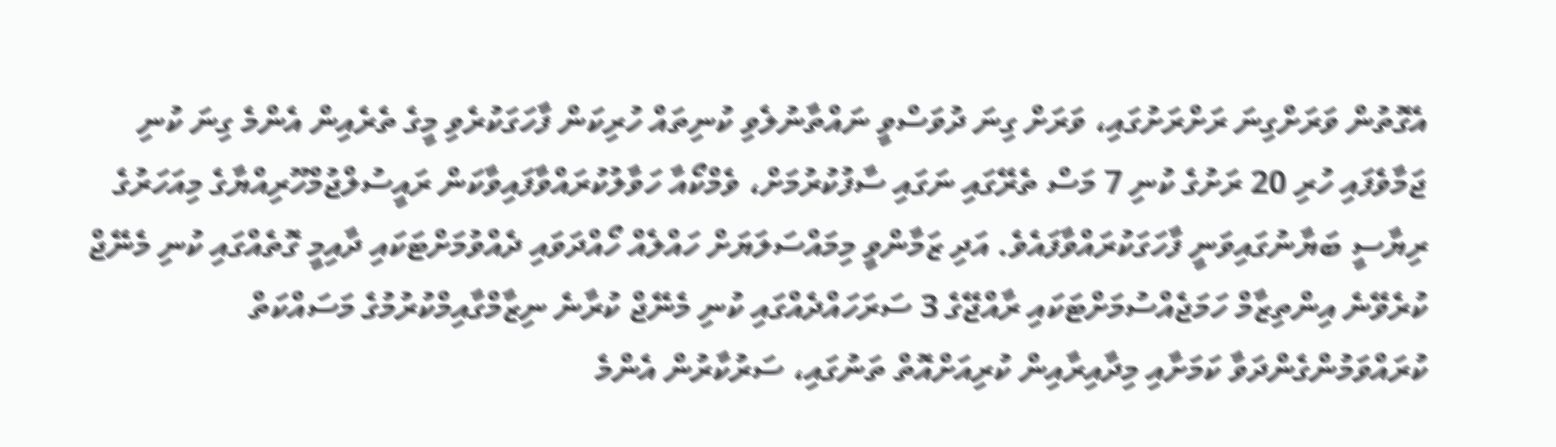އެގޮތުން ވަރަށްގިނަ ރަށްރަށުގައި، ވަރަށް ގިނަ ދުވަސްވީ ނައްތާނުލެވި ކުނިތައް ހުރިކަން ފާހަގަކުރެވި މީގެ ތެރެއިން އެންމެ ގިނަ ކުނި ޖަމާވެފައި ހުރި 20 ރަށުގެ ކުނި 7 މަސް ތެރޭގައި ނަގައި ސާފުކުރުމަށް، ވެމްކޯއާ ހަވާލުކުރައްވާފައިވާކަން ރައީސުލްޖުމްހޫރިއްޔާގެ މިއަހަރުގެ ރިޔާސީ ބަޔާނުގައިވަނީ ފާހަގަކުރައްވާފައެވެ. އަދި ޒަމާންވީ މިމައްސަލަޔަށް ހައްލެއް ހޯއްދަވައި ދެއްވުމަށްޓަކައި ދާއިމީ ގޮތެއްގައި ކުނި މެނޭޖް ކުރެވޭނެ އިންތިޒާމް ހަމަޖެއްސުމަށްޓަކައި ރާއްޖޭގެ 3 ސަރަހައްދެއްގައި ކުނި މެނޭޖް ކުރާނެ ނިޒާމްގާއިމްކުރުމުގެ މަސައްކަތް ކުރައްވަމުންގެންދަވާ ކަމަށާއި މިދާއިރާއިން ކުރިއަށްއޮތް ތަނުގައި، ސަރުކާރުން އެންމެ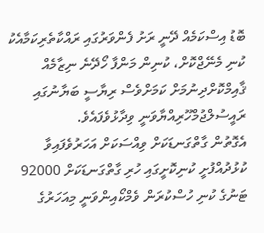ބޮޑު އިސްކަމެއް ދޭނީ ރަށު ފެންވަރުގައި ރައްކާތެރިކަމާއެކު ކުނި މެނޭޖްކޮށް، ކުނިން މަންފާ ހޯދޭނެ ނިޒާމެއް ޤާއިމްކޮށްދިނުމަށް ކަމަށްވެސް ރިޔާސީ ބަޔާނުގައި ރައީސުލްޖުމްހޫރިއްޔާވަނީ ވިދާޅުވެފައެވެ.
އެގޮތުން ގާތްގަނޑަކަށް ވިއްސަކަށް އަހަރުވެފައިވާ ކުޅުދުއްފުށީ ކުނިކޮށީގައި ހުރި ގާތްގަނޑަކަށް 92000 ޓަނުގެ ކުނި ހުސްކުރަން ވެމްކޯއިންވަނީ މިއަހަރުގެ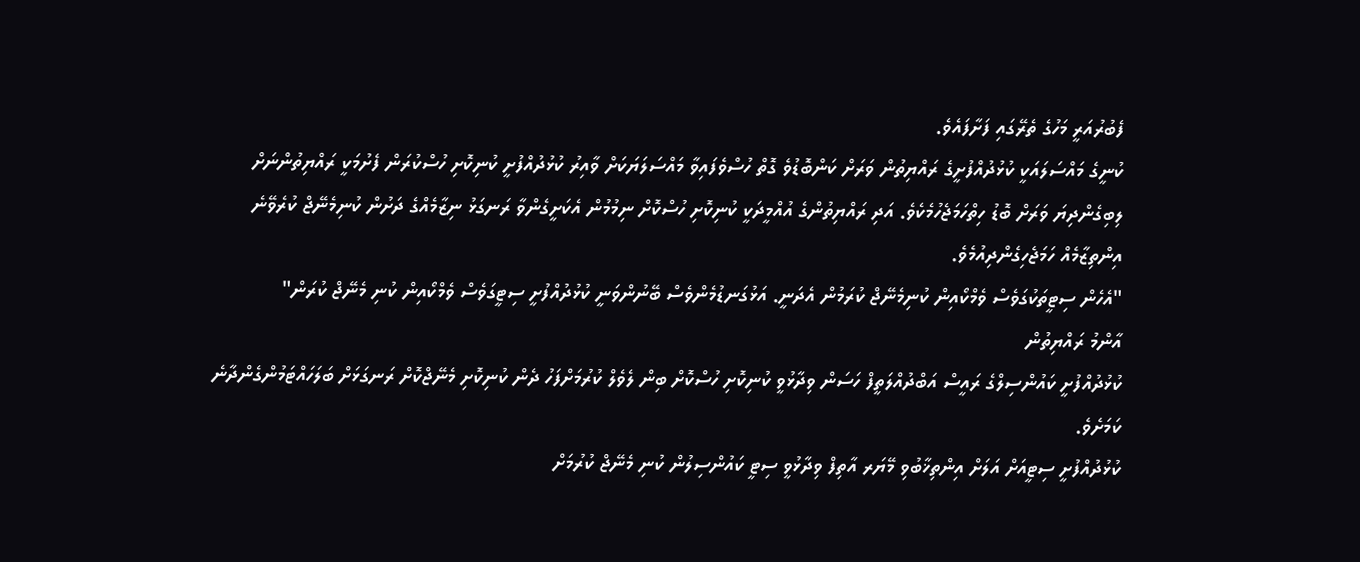ފެބުރުއަރީ މަހުގެ ތެރޭގައި ފަށާފައެވެ.
ކުނީގެ މައްސަލައަކީ ކުޅުދުއްފުށީގެ ރައްޔިތުން ވަރަށް ކަންބޮޑުވެ ގޮތް ހުސްވެފައިވާ މައްސަލަޔަކަށް ވާއިރު ކުޅުދުއްފުށީ ކުނިކޮށި ހުސްކުރަން ފެށުމަކީ ރައްޔިތުންނަށް ލިބިގެންދިޔަ ވަރަށް ބޮޑު ހިތްހަމަޖެހުމެކެވެ. އަދި ރައްޔިތުންގެ އުއްމީދަކީ ކުނިކޮށި ހުސްކޮށް ނިމުމުން އެކަށީގެންވާ ރަނގަޅު ނިޒާމެއްގެ ދަށުން ކުނިމެނޭޖް ކުރެވޭނެ އިންތިޒާމެއް ހަމަޖެހިގެންދިއުމެވެ.
"އެހެން ސިޓީތަކުގަވެސް ވެމްކޯއިން ކުނިމެނޭޖް ކުރަމުން އެދަނީ. އަޅުގަނޑުމެންވެސް ބޭނުންވަނީ ކުޅުދުއްފުށީ ސިޓީގަވެސް ވެމްކޯއިން ކުނި މެނޭޖް ކުރަން"
އާންމު ރައްޔިތުން
ކުޅުދުއްފުށީ ކައުންސިލްގެ ރައީސް އަބްދުއްލަތީފް ހަސަން ވިދާޅުވީ ކުނިކޮށި ހުސްކޮށް ބިން ލެވެލް ކުރުމަށްފަހު ދެން ކުނިކޮށި މެނޭޖްކޮށް ރަނގަޅަށް ބަލަހައްޓަމުންގެންދާނެ ކަމަށެވެ.
ކުޅުދުއްފުށީ ސިޓީއަށް އަލަށް އިންތިޚާބުވި މޭޔަރ އާތިފް ވިދާޅުވީ ސިޓީ ކައުންސިލުން ކުނި މެނޭޖް ކުރުމަށް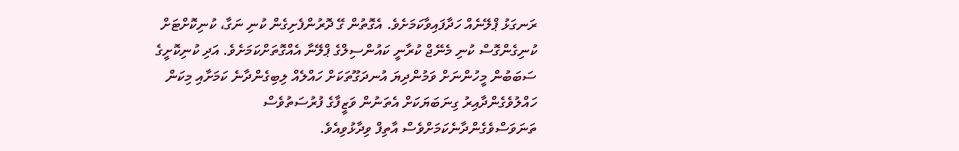ރަނގަޅު ޕްލޭނެއް ހަދާފައިވާކަމަށެވެ. އެގޮތުން ގޭ ދޮރުންފެށިގެން ކުނި ނަގާ، ކުނިކޮށްޓަށް ކުނިގެންގޮސް ކުނި މެނޭޖް ކުރާނީ ކައުންސިލްގެ ޕްލޭނާ އެއްގޮތަށްކަމަށެވެ. އަދި ކުނިކޮށީގެ ސަބަބުން މީހުންނަށް ވަމުންދިޔަ އުނދަގޫތަކަށް ހައްލެއް ލިބިގެންދާނެ ކަމަށާއި މިކަން ހައްލުވެގެންދާއިރު ގިނަބަޔަކަށް އެތަނުން ވަޒީފާގެ ފުރުސަތުވެސް ތަނަވަސްވެގެންދާނެކަމަށްވެސް އާތިފް ވިދާޅުވިއެވެ.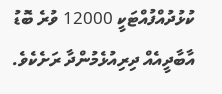ކުޅުދުއްފުއްޓަކީ 12000 ވުރެ ބޮޑު އާބާދީއެއް ދިރިއުޅެމުންދާ ރަށެކެވެ.